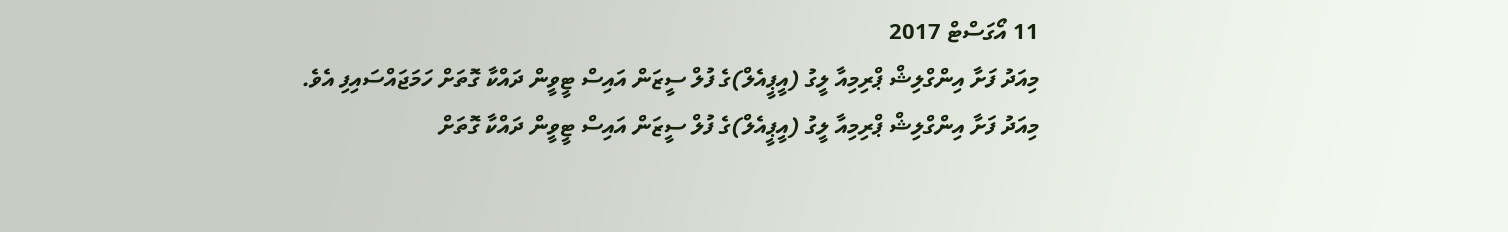11 އޯގަސްޓް 2017
މިއަދު ފަށާ އިންގްލިޝް ޕްރިމިއާ ލީގު (އީޕީއެލް)ގެ ފުލް ސީޒަން އައިސް ޓީވީން ދައްކާ ގޮތަށް ހަމަޖައްސައިފި އެވެ.
މިއަދު ފަށާ އިންގްލިޝް ޕްރިމިއާ ލީގު (އީޕީއެލް)ގެ ފުލް ސީޒަން އައިސް ޓީވީން ދައްކާ ގޮތަށް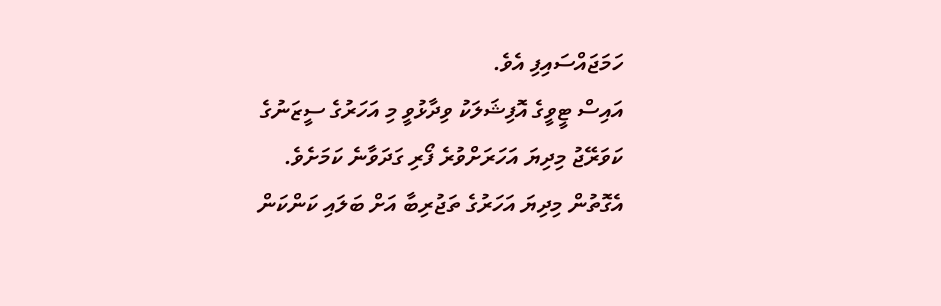ހަމަޖައްސައިފި އެވެ.
އައިސް ޓީވީގެ އޮފިޝަލަކު ވިދާޅުވީ މި އަހަރުގެ ސީޒަނުގެ ކަވަރޭޖު މިދިޔަ އަހަރަށްވުރެ ފޯރި ގަދަވާނެ ކަމަށެވެ. އެގޮތުން މިދިޔަ އަހަރުގެ ތަޖުރިބާ އަށް ބަލައި ކަންކަން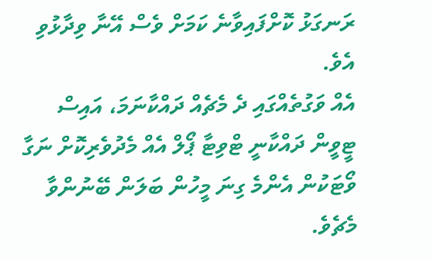ރަނގަޅު ކޮށްފައިވާނެ ކަމަށް ވެސް އޭނާ ވިދާޅުވި އެވެ.
އެއް ވަގުތެއްގައި ދެ މެޗެއް ދައްކާނަމަ، އައިސް ޓީވީން ދައްކާނީ ޓްވިޓާ ޕޯލް އެއް މެދުވެރިކޮށް ނަގާ ވޯޓަކުން އެންމެ ގިނަ މީހުން ބަލަން ބޭނުންވާ މެޗެވެ.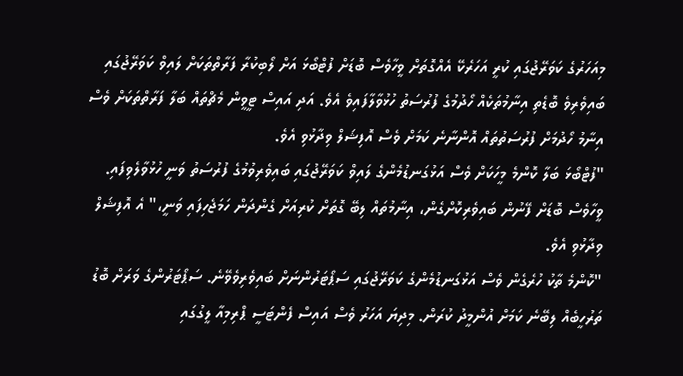މިއަހަރުގެ ކަވަރޭޖުގައި ކުރީ އަހަރެކޭ އެއްގޮތަށް ވީހާވެސް ބޮޑަށް ފުޓްބޯޅަ އަށް ލޯބިކުރާ ފަރާތްތަކަށް ލައިވް ކަވަރޭޖުގައި ބައިވެރިވެ ބޮޑެތި އިނާމުތަކެއް ހޯދުމުގެ ފުރުސަތު ހުޅުވާލާފައިވެ އެވެ. އަދި އައިސް ޓީވީން މެޗްތައް ބަލާ ފަރާތްތަކަށް ވެސް އިނާމު ހޯދުމަށް ފުރުސަތުތައް އޮންނާނެ ކަމަށް ވެސް އޮފިޝަލް ވިދާޅުވި އެވެ.
"ފުޓްބޯޅަ ބަލާ ކޮންމެ މީހަކަށް ވެސް އަޅުގަނޑުމެންގެ ލައިވް ކަވަރޭޖުގައި ބައިވެރިވުމުގެ ފުރުސަތު ވަނީ ހުޅުވާލެވިފައި. ވީހާވެސް ބޮޑަށް ފޭނުން ބައިވެރިކޮށްގެން، އިނާމުތައް ލިބޭ ގޮތަށް ކުރިއަށް ގެންދަން ހަމަޖެހިފައި ވަނީ،" އެ އޮފިޝަލް ވިދާޅުވި އެވެ.
"ކޮންމެ ތާކު ހުރެގެން ވެސް އަޅުގަނޑުމެންގެ ކަވަރޭޖުގައި ސަޕޯޓަރުންނަށް ބައިވެރިވެވޭނެ. ސަޕޯޓަރުންގެ ވަރަށް ބޮޑު ތަރުހީބެއް ލިބޭނެ ކަމަށް އުންމީދު ކުރަން. މިދިޔަ އަހަރު ވެސް އައިސް ފެންޓަސީ ޕްރިމިއާ ލީގުގައި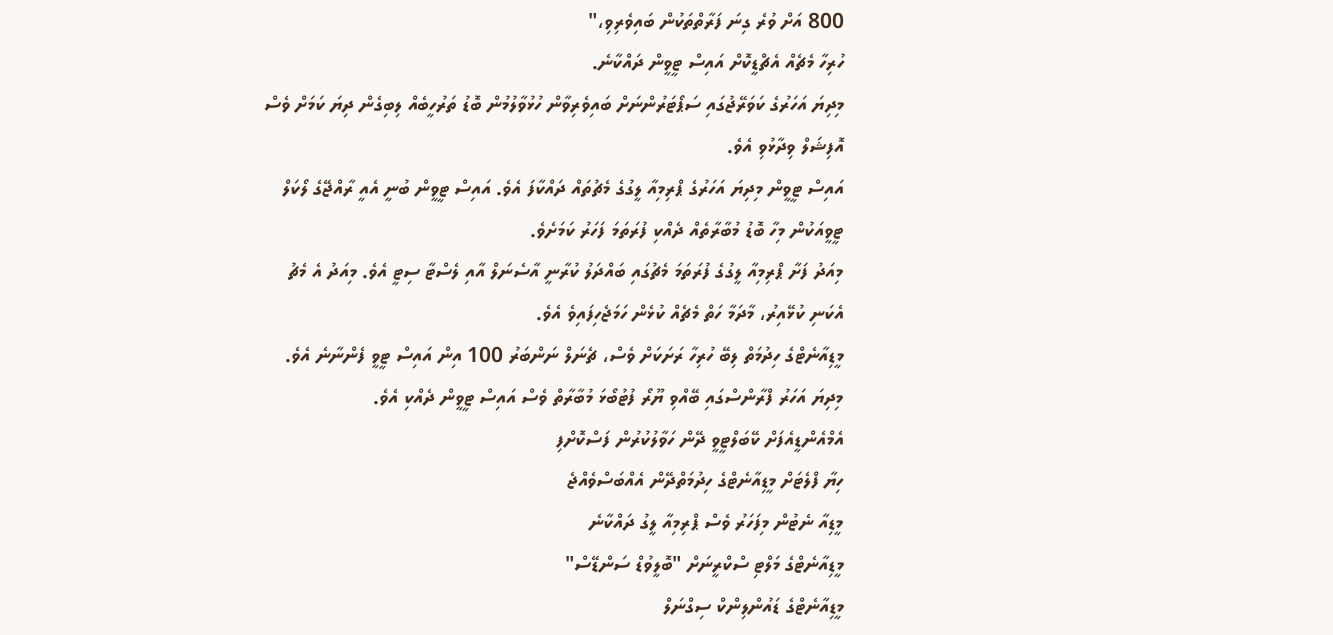800 އަށް ވުރެ ގިނަ ފަރާތްތަކުން ބައިވެރިވި،"
ހުރިހާ މެޗެއް އެޗްޑީކޮށް އައިސް ޓީވީން ދައްކާނެ.
މިދިޔަ އަހަރުގެ ކަވަރޭޖުގައި ސަޕޯޓަރުންނަށް ބައިވެރިވާން ހުޅުވާލުމުން ބޮޑު ތަރުހީބެއް ލިބިގެން ދިޔަ ކަމަށް ވެސް އޮފިޝަލް ވިދާޅުވި އެވެ.
އައިސް ޓީވީން މިދިޔަ އަހަރުގެ ޕްރިމިއާ ލީގުގެ މެޗުތައް ދައްކާފަ އެވެ. އައިސް ޓީވީން ބުނީ އެއީ ރާއްޖޭގެ ލޯކަލް ޓީވީއަކުން މިހާ ބޮޑު މުބާރާތެއް ދެއްކި ފުރަތަމަ ފަހަރު ކަމަށެވެ.
މިއަދު ފަށާ ޕްރިމިއާ ލީގުގެ ފުރަތަމަ މެޗުގައި ބައްދަލު ކުރާނީ އާސެނަލް އާއި ލެސްޓާ ސިޓީ އެވެ. މިއަދު އެ މެޗު އެކަނި ކުޅޭއިރު، މާދަމާ ހަތް މެޗެއް ކުޅެން ހަމަޖެހިފައިވެ އެވެ.
މީޑިއާނެޓްގެ ހިދުމަތް ލިބޭ ހުރިހާ ރަށަކަށް ވެސް، ޗެނަލް ނަންބަރު 100 އިން އައިސް ޓީވީ ފެންނާނެ އެވެ. މިދިޔަ އަހަރު ފްރާންސްގައި ބޭއްވި ޔޫރޯ ފުޓުބޯޅަ މުބާރާތް ވެސް އައިސް ޓީވީން ދެއްކި އެވެ.
އެމްއެންޑީއެފަށް ކޭބަލްޓީވީ ދޭން ހަވާލުކުރުން ފަސްކޮށްފި
ހިޔާ ފްލެޓަށް މީޑިއާނެޓްގެ ހިދުމަތްދޭން އެއްބަސްވެއްޖެ
މީޑިއާ ނެޓުން މިފަހަރު ވެސް ޕްރިމިއާ ލީގު ދައްކާނެ
މީޑިއާނެޓްގެ މަލްޓި ސްކްރީނަށް "ބޮލީވުޑް ސަންޑޭސް"
މީޑިއާނެޓްގެ ޑައުންލިންކް ސިގްނަލް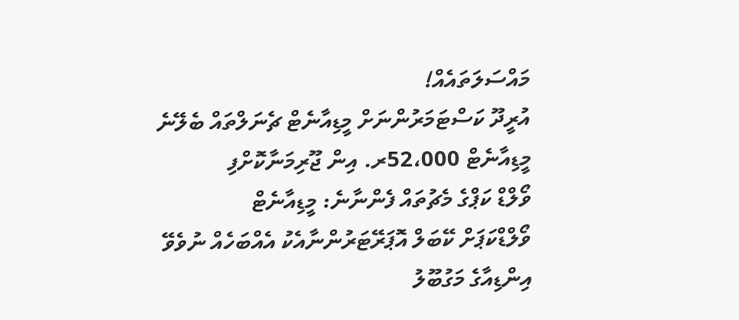މައްސަލަތައެއް!
އުރީދޫ ކަސްޓަމަރުންނަށް މީޑިއާނެޓް ޗެނަލްތައް ބެލޭނެ
މީޑިއާނެޓް 52،000ރ. އިން ޖޫރިމަނާކޮށްފި
ވޯލްޑް ކަޕްގެ މެޗުތައް ފެންނާނެ: މީޑިއާނެޓް
ވޯލްޑްކަޕަށް ކޭބަލް އޮޕަރޭޓަރުންނާއެކު އެއްބަހެއް ނުވެވޭ
އިންޑިއާގެ މަގުބޫލު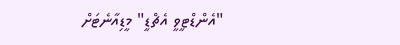"އެންޑްޓީވީ އެޗްޑީ" މީޑިއާނެޓަށް